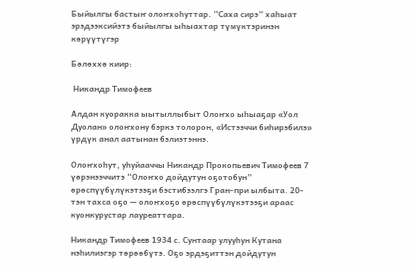Быйылгы бастыҥ олоҥхоһуттар. “Саха сирэ” хаһыат эрэдээксийэтэ быйылгы ыһыахтар түмүктэринэн көрүүтүгэр

Бөлөххө киир:

 Никандр Тимофеев

Алдан куоракка ыытыллыбыт Олоҥхо ыһыаҕар «Уол Дуолан» олоҥхону бэркэ толорон, «Истээччи биһирэбилэ» үрдүк анал аатынан бэлиэтэннэ.

Олоҥхоһут, уһуйааччы Никандр Прокопьевич Тимофеев 7 үөрэнээччитэ “Олоҥхо дойдутун оҕотобун” өрөспүүбүлүкэтээҕи бэстибээлгэ Гран-при ылбыта. 20-тэн тахса оҕо — олоҥхоҕо өрөспүүбүлүкэтээҕи араас куонкурустар лауреаттара.

Никандр Тимофеев 1934 с. Сунтаар улууһун Кутана нэһилиэгэр төрөөбүтэ. Оҕо эрдэҕиттэн дойдутун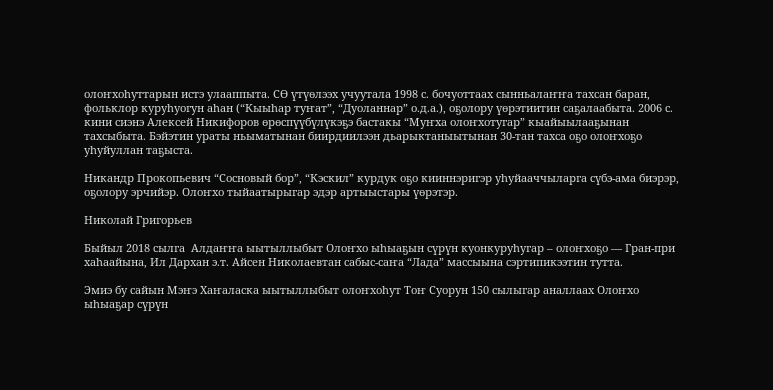олоҥхоһуттарын истэ улааппыта. СӨ үтүөлээх учуутала 1998 с. бочуоттаах сынньалаҥҥа тахсан баран, фольклор куруһуогун аһан (“Кыыһар туҥат”, “Дуоланнар” о.д.а.), оҕолору үөрэтиитин саҕалаабыта. 2006 с. кини сиэнэ Алексей Никифоров өрөспүүбүлүкэҕэ бастакы “Муҥха олоҥхотугар” кыайыылааҕынан тахсыбыта. Бэйэтин ураты ньыматынан биирдиилээн дьарыктаныытынан 30-тан тахса оҕо олоҥхоҕо уһуйуллан таҕыста.

Никандр Прокопьевич “Сосновый бор”, “Кэскил” курдук оҕо кииннэригэр уһуйааччыларга сүбэ-ама биэрэр, оҕолору эрчийэр. Олоҥхо тыйаатырыгар эдэр артыыстары үөрэтэр.

Николай Григорьев

Быйыл 2018 сылга  Алдаҥҥа ыытыллыбыт Олоҥхо ыһыаҕын сүрүн куонкуруһугар – олоҥхоҕо — Гран-при хаһаайына, Ил Дархан э.т. Айсен Николаевтан сабыс-саҥа “Лада” массыына сэртипикээтин тутта.

Эмиэ бу сайын Мэҥэ Хаҥаласка ыытыллыбыт олоҥхоһут Тоҥ Суорун 150 сылыгар аналлаах Олоҥхо ыһыаҕар сүрүн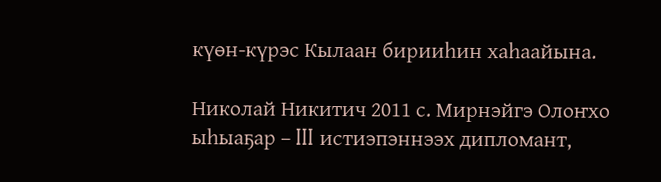күөн-күрэс Кылаан бирииһин хаһаайына.

Николай Никитич 2011 с. Мирнэйгэ Олоҥхо ыһыаҕар – III истиэпэннээх дипломант,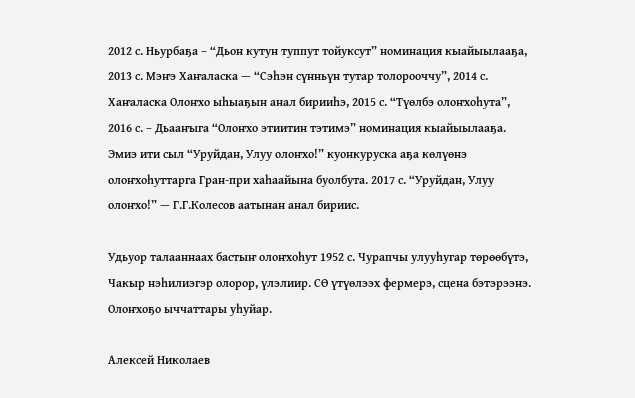2012 с. Ньурбаҕа – “Дьон кутун туппут тойуксут” номинация кыайыылааҕа, 2013 с. Мэҥэ Хаҥаласка — “Сэһэн сүнньүн тутар толорооччу”, 2014 с. Хаҥаласка Олоҥхо ыһыаҕын анал бирииһэ, 2015 с. “Түөлбэ олоҥхоһута”, 2016 с. – Дьааҥыга “Олоҥхо этиитин тэтимэ” номинация кыайыылааҕа. Эмиэ ити сыл “Уруйдан, Улуу олоҥхо!” куонкуруска аҕа көлүөнэ олоҥхоһуттарга Гран-при хаһаайына буолбута. 2017 с. “Уруйдан, Улуу олоҥхо!” — Г.Г.Колесов аатынан анал бириис.

Удьуор талааннаах бастыҥ олоҥхоһут 1952 с. Чурапчы улууһугар төрөөбүтэ, Чакыр нэһилиэгэр олорор, үлэлиир. СӨ үтүөлээх фермерэ, сцена бэтэрээнэ.  Олоҥхоҕо ыччаттары уһуйар.

Алексей Николаев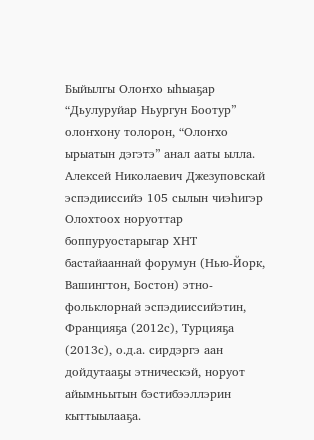Быйылгы Олоҥхо ыһыаҕар “Дьулуруйар Ньургун Боотур” олоҥхону толорон, “Олоҥхо ырыатын дэгэтэ” анал ааты ылла. Алексей Николаевич Джезуповскай эспэдииссийэ 105 сылын чиэһигэр Олохтоох норуоттар боппуруостарыгар ХНТ бастайааннай форумун (Нью-Йорк, Вашингтон, Бостон) этно-фольклорнай эспэдииссийэтин, Францияҕа (2012с), Турцияҕа (2013с), о.д.а. сирдэргэ аан дойдутааҕы этническэй, норуот айымньытын бэстибээллэрин кыттыылааҕа.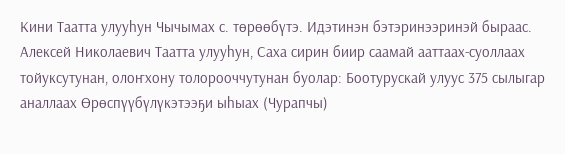Кини Таатта улууһун Чычымах с. төрөөбүтэ. Идэтинэн бэтэринээринэй быраас. Алексей Николаевич Таатта улууһун, Саха сирин биир саамай ааттаах-суоллаах тойуксутунан, олоҥхону толорооччутунан буолар: Боотурускай улуус 375 сылыгар аналлаах Өрөспүүбүлүкэтээҕи ыһыах (Чурапчы)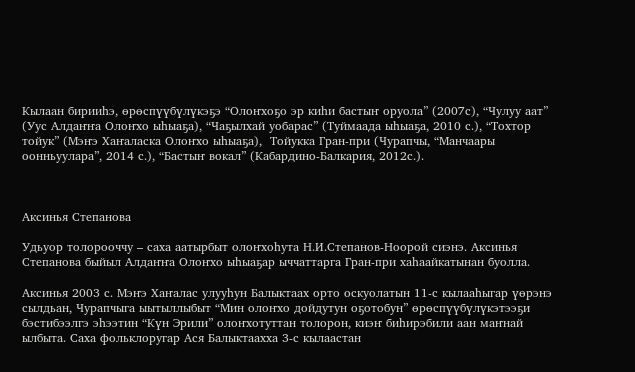Кылаан бирииһэ, өрөспүүбүлүкэҕэ “Олоҥхоҕо эр киһи бастыҥ оруола” (2007с), “Чулуу аат” (Уус Алдаҥҥа Олоҥхо ыһыаҕа), “Чаҕылхай уобарас” (Туймаада ыһыаҕа, 2010 с.), “Тохтор тойук” (Мэҥэ Хаҥаласка Олоҥхо ыһыаҕа),  Тойукка Гран-при (Чурапчы, “Манчаары оонньуулара”, 2014 с.), “Бастыҥ вокал” (Кабардино-Балкария, 2012с.).



Аксинья Степанова

Удьуор толорооччу – саха аатырбыт олоҥхоһута Н.И.Степанов-Ноорой сиэнэ. Аксинья Степанова быйыл Алдаҥҥа Олоҥхо ыһыаҕар ыччаттарга Гран-при хаһаайкатынан буолла.

Аксинья 2003 с. Мэҥэ Хаҥалас улууһун Балыктаах орто оскуолатын 11-с кылааһыгар үөрэнэ сылдьан, Чурапчыга ыытыллыбыт “Мин олоҥхо дойдутун оҕотобун” өрөспүүбүлүкэтээҕи бэстибээлгэ эһээтин “Күн Эрили” олоҥхотуттан толорон, киэҥ биһирэбили аан маҥнай ылбыта. Саха фольклоругар Ася Балыктаахха 3-с кылаастан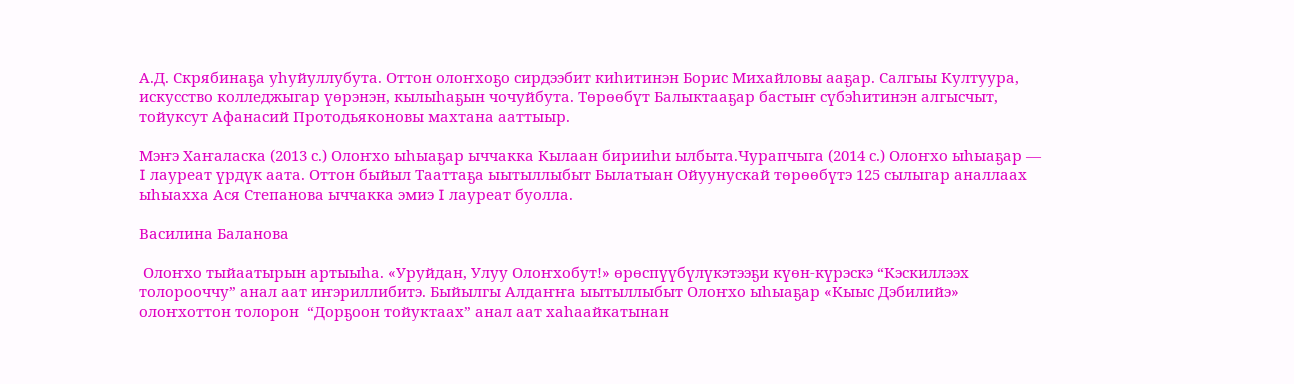А.Д. Скрябинаҕа уһуйуллубута. Оттон олоҥхоҕо сирдээбит киһитинэн Борис Михайловы ааҕар. Салгыы Култуура, искусство колледжыгар үөрэнэн, кылыһаҕын чочуйбута. Төрөөбүт Балыктааҕар бастыҥ сүбэһитинэн алгысчыт, тойуксут Афанасий Протодьяконовы махтана ааттыыр.

Мэҥэ Хаҥаласка (2013 с.) Олоҥхо ыһыаҕар ыччакка Кылаан бирииһи ылбыта.Чурапчыга (2014 с.) Олоҥхо ыһыаҕар — I лауреат үрдүк аата. Оттон быйыл Тааттаҕа ыытыллыбыт Былатыан Ойуунускай төрөөбүтэ 125 сылыгар аналлаах ыһыахха Ася Степанова ыччакка эмиэ I лауреат буолла.

Василина Баланова

 Олоҥхо тыйаатырын артыыһа. «Уруйдан, Улуу Олоҥхобут!» өрөспүүбүлүкэтээҕи күөн-күрэскэ “Кэскиллээх толорооччу” анал аат иҥэриллибитэ. Быйылгы Алдаҥҥа ыытыллыбыт Олоҥхо ыһыаҕар «Кыыс Дэбилийэ» олоҥхоттон толорон  “Дорҕоон тойуктаах” анал аат хаһаайкатынан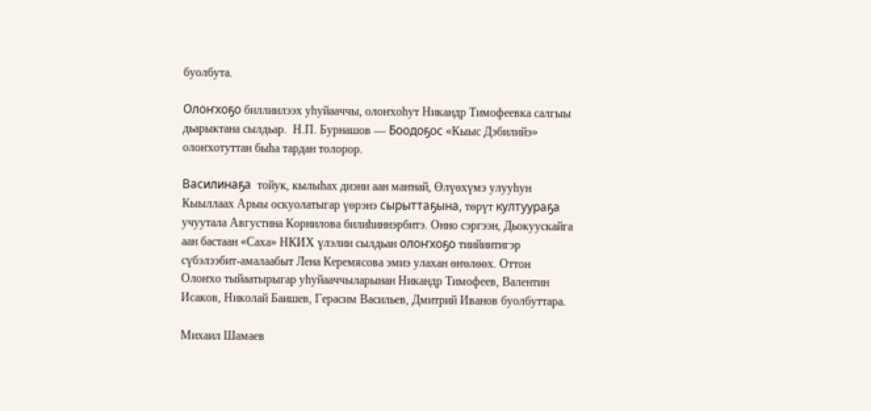буолбута.

Олоҥхоҕо биллиилээх уһуйааччы, олоҥхоһут Никандр Тимофеевка салгыы дьарыктана сылдьар.  Н.П. Бурнашов — Боодоҕос «Кыыс Дэбилийэ» олоҥхотуттан быһа тардан толорор.

Василинаҕа  тойук, кылыһах диэни аан маҥнай, Өлүөхүмэ улууһун Кыыллаах Арыы оскуолатыгар үөрэнэ сырыттаҕына, төрүт култуураҕа учуутала Августина Корнилова билиһиннэрбитэ. Онно сэргээн, Дьокуускайга аан бастаан «Саха» НКИХ үлэлии сылдьан олоҥхоҕо тиийиитигэр сүбэлээбит-амалаабыт Лена Керемясова эмиэ улахан өҥөлөөх. Оттон Олоҥхо тыйаатырыгар уһуйааччыларынан Никандр Тимофеев, Валентин Исаков, Николай Баишев, Герасим Васильев, Дмитрий Иванов буолбуттара.

Михаил Шамаев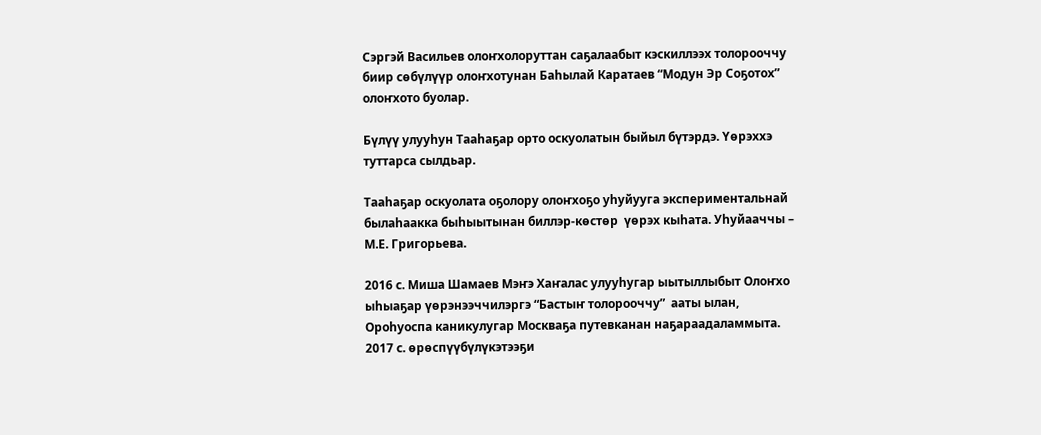Сэргэй Васильев олоҥхолоруттан саҕалаабыт кэскиллээх толорооччу биир сөбүлүүр олоҥхотунан Баһылай Каратаев “Модун Эр Соҕотох” олоҥхото буолар.

Бүлүү улууһун Тааһаҕар орто оскуолатын быйыл бүтэрдэ. Үөрэххэ туттарса сылдьар.

Тааһаҕар оскуолата оҕолору олоҥхоҕо уһуйууга экспериментальнай былаһаакка быһыытынан биллэр-көстөр  үөрэх кыһата. Уһуйааччы – М.Е. Григорьева.

2016 с. Миша Шамаев Мэҥэ Хаҥалас улууһугар ыытыллыбыт Олоҥхо ыһыаҕар үөрэнээччилэргэ “Бастыҥ толорооччу”  ааты ылан, Ороһуоспа каникулугар Москваҕа путевканан наҕараадаламмыта. 2017 с. өрөспүүбүлүкэтээҕи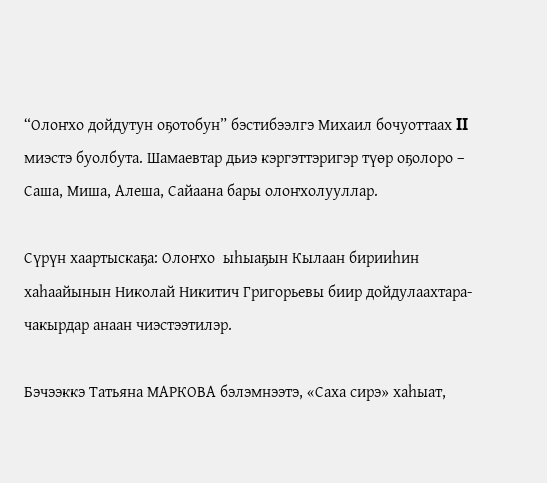“Олоҥхо дойдутун оҕотобун” бэстибээлгэ Михаил бочуоттаах II миэстэ буолбута. Шамаевтар дьиэ кэргэттэригэр түөр оҕолоро – Саша, Миша, Алеша, Сайаана бары олоҥхолууллар.

Сүрүн хаартыскаҕа: Олоҥхо  ыһыаҕын Кылаан бирииһин хаһаайынын Николай Никитич Григорьевы биир дойдулаахтара-чакырдар анаан чиэстээтилэр.

Бэчээккэ Татьяна МАРКОВА бэлэмнээтэ, «Саха сирэ» хаһыат,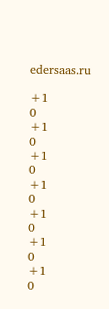edersaas.ru

+1
0
+1
0
+1
0
+1
0
+1
0
+1
0
+1
0